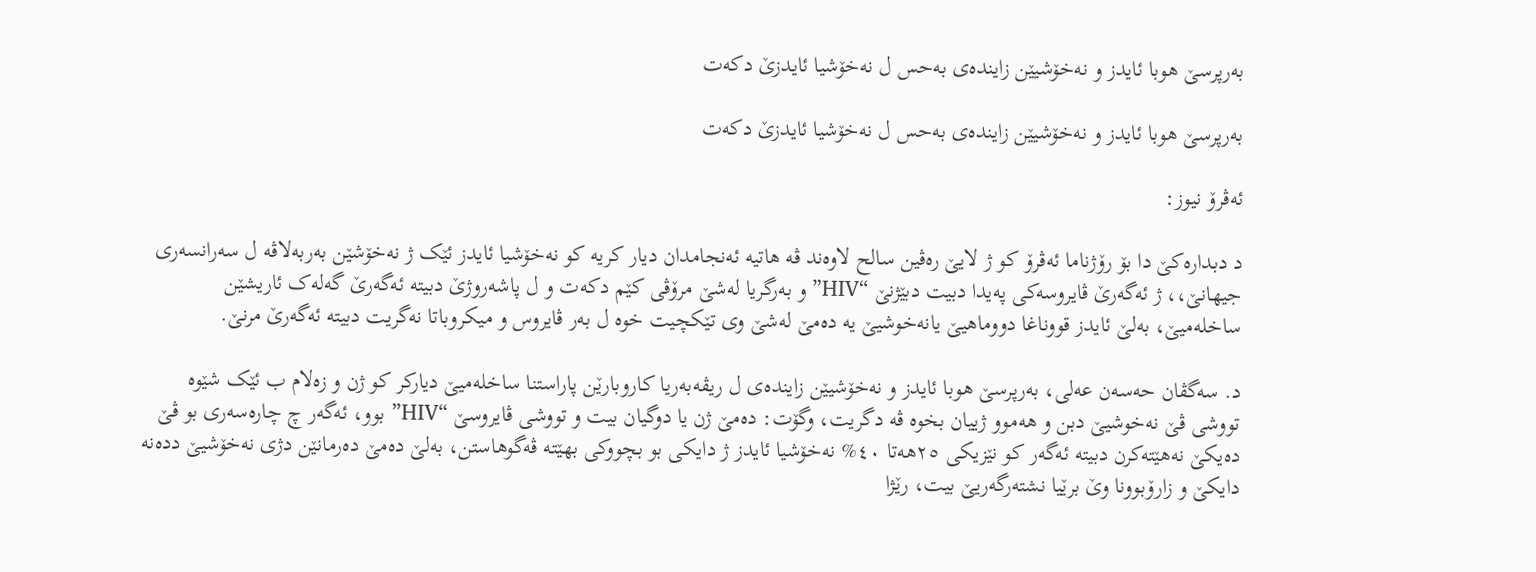بەرپرسێ ھوبا ئایدز و نەخۆشیێن زایندەی بەحس ل نەخۆشیا ئایدزێ دکەت

بەرپرسێ ھوبا ئایدز و نەخۆشیێن زایندەی بەحس ل نەخۆشیا ئایدزێ دکەت

ئەڤرۆ نيوز:

د دبداره‌كێ دا بۆ رۆژناما ئه‌ڤرۆ كو ژ لايێ ره‌ڤين سالح لاوه‌ند ڤه‌ هاتيه‌ ئه‌نجامدان ديار كريه‌ كو نەخۆشیا ئایدز ئێک ژ نەخۆشێن بەربەلاڤە ل سەرانسەری جیھانێ،، ژ ئەگەرێ ڤایروسەکی پەیدا دبیت دبێژنێ “HIV” و بەرگریا لەشێ مرۆڤی کێم دکەت و ل پاشەروژێ دبیتە ئەگەرێ گەلەک ئاریشێن ساخلەمیێ، بەلێ ئایدز قووناغا دووماھیێ یانەخوشیێ یە دەمێ لەشێ وی تێکچیت خوە ل بەر ڤایروس و میکروباتا نەگریت دبیتە ئەگەرێ مرنێ.

د. سەگڤان حەسەن عەلی، بەرپرسێ ھوبا ئایدز و نەخۆشیێن زایندەی ل ریڤەبەریا کاروبارێن پاراستنا ساخلەمیێ دیارکر کو ژن و زەلام ب ئێک شێوە تووشی ڤێ نەخوشیێ دبن و ھەموو ژییان بخوە ڤە دگریت، وگۆت: دەمێ ژن یا دوگیان بیت و تووشی ڤایروسێ “HIV” بوو، ئەگەر چ چارەسەری بو ڤێ دەیکێ نەھێتەکرن دبیتە ئەگەر کو نێزیکی ٢٥ھەتا ٤٠% نەخۆشیا ئایدز ژ دایکی بو بچووکی بھێتە ڤەگوھاستن، بەلێ دەمێ دەرمانێن دژی نەخۆشیێ ددەنە دایکێ و زارۆبوونا وێ برێیا نشتەرگەریێ بیت، رێژا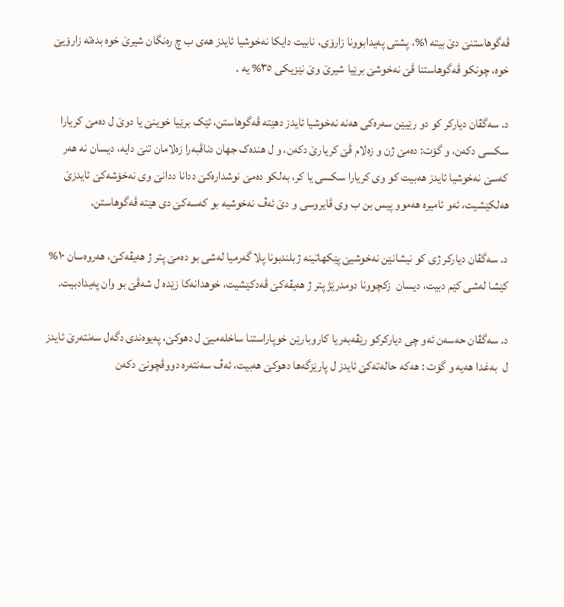ڤەگوھاستنێ دێ بیتە ١%، پشتی پەیدابوونا زارۆی، نابیت دایکا نەخوشیا ئایدز ھەی ب چ رەنگان شیرێ خوە بدەتە زارۆیێ خوە، چونکو ڤەگوھاستنا ڤێ نەخوشێ برێیا شیرێ وێ نێزیکی ٣٥% یە .

د. سەگڤان دیارکر کو دو رێیێن سەرەکی ھەنە نەخوشیا ئایدز دھێتە ڤەگوھاستن، ئێک برێیا خوینێ یا دوێ ل دەمێ کریارا سکسی دکەن، و گۆت: دەمێ ژن و زەلام ڤێ کریارێ دکەن، و ل ھندەک جھان دناڤبەرا زەلامان تنێ دایە، دیسان نە ھەر کەسێ نەخوشیا ئایدز ھەبیت کو وی کریارا سکسی یا کر، بەلکو دەمێ نوشدارەکێ ددانا ددانێ وی نەخۆشەکێ ئایدزێ ھەلکێشیت، ئەو ئامیرە ھەموو پیس بن ب وی ڤایروسی و دێ ئەڤ نەخوشیە بو کەسەکێ دی ھێتە ڤەگوھاستن.

د. سەگڤان دیارکر ژی کو نیشانێن نەخوشیێ پێکھاتینە ژبلندبونا پلا گەرمیا لەشی بو دەمێ پتر ژ ھەیڤەکێ، ھەروەسان ١٠% کێشا لەشی کێم دبیت، دیسان  زکچوونا دومدرێژ پتر ژ ھەیڤەکێ ڤەدکێشیت، خوھدانەکا زێدە ل شەڤێ بو وان پەیدادبیت.

د. سەگڤان حەسەن ئەو چی دیارکرکو رێڤەبەریا کاروبارێن خوپاراستنا ساخلەمیێ ل دھوکێ، پەیوەندی دگەل سەنتەرێ ئایدز ل  بەغدا ھەیە و گۆت : ھەکە حالەتەکێ ئایدز ل پارێزگەھا دھوکێ ھەبیت، ئەڤ سەنتەرە دووڤچونێ دکەن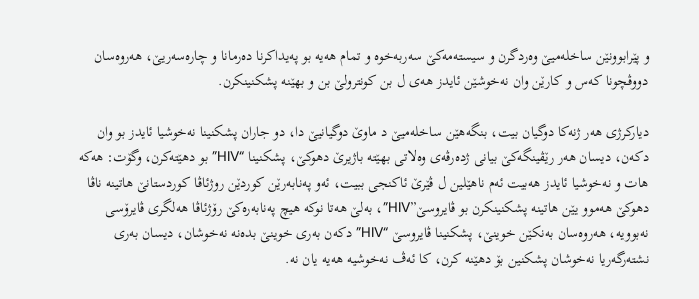و پێرابوونێن ساخلەمیێ وەردگرن و سیستەمەکێ سەربەخوە و تمام ھەیە بو پەیداکرنا دەرمانا و چارەسەریێ، ھەروەسان دووڤچونا کەس و کارێن وان نەخوشێن ئایدز ھەی ل بن کونترولێ بن و بھێنە پشکنینکرن.

دیارکرژی ھەر ژنەکا دوگیان بیت، بنگەھێن ساخلەمیێ د ماوێ دوگیانیێ دا، دو جاران پشکنینا نەخوشیا ئایدز بو وان دکەن، دیسان ھەر رێڤینگەکێ بیانی ژدەرڤەی وەلاتی بھێتە باژیرێ دھوکێ، پشکنینا “HIV” بو دھێتەکرن، وگۆت: ھەکە ھات و نەخوشیا ئایدز ھەبیت ئەم ناھێلین ل ڤێرێ ئاکنجی ببیت، ئەو پەنابەرێن کوردێن روژئاڤا کوردستانێ ھاتینە ناڤا دھوکێ ھەموو یێن ھاتینە پشکنینکرن بو ڤایروسێ”HIV”، بەلێ ھەتا نوکە ھیچ پەنابەرەکێ رۆژئاڤا ھەلگری ڤایرۆسی نەبوویە، ھەروەسان بەنکێن خوینێ، پشکنینا ڤایروسێ “HIV”دکەن بەری خوینێ بدەنە نەخوشان، دیسان بەری نشتەرگەریا نەخوشان پشکنین بۆ دھێنە کرن، کا ئەڤ نەخوشیە ھەیە یان نە.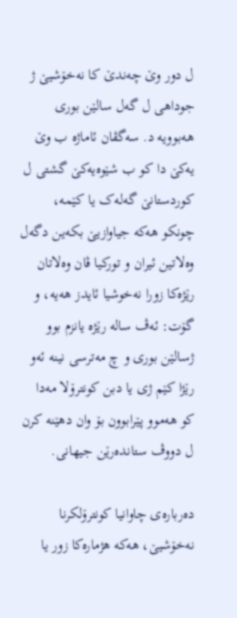ل دور وێ چەندێ کا نەخۆشیێ ژ جوداھی ل گەل سالێن بوری ھەبوویە د. سەگڤان ئاماژە ب وێ یەکێ دا کو ب شێوەیەکێ گشتی ل کوردستانێ گەلەک یا کێمە، چونکو ھەکە جیاوازیێ بکەین دگەل وەلاتین ئیران و تورکیا ڤان وەلاتان رێژەکا زورا نەخوشیا ئایدز ھەیە، و گۆت: ئەڤ سالە رێژە یانزم بوو ژسالێن بوری و چ مەترسی نینە ئەو رێژا کێم ژی یا دبن کونترۆلا مەدا کو ھەموو پێرابوون بۆ وان دھێنە کرن ل دووڤ ستاندەرێن جیھانی.

دەربارەی چاوانیا کونترۆلکرنا نەخۆشیێ، ھەکە ھژمارەکا زور یا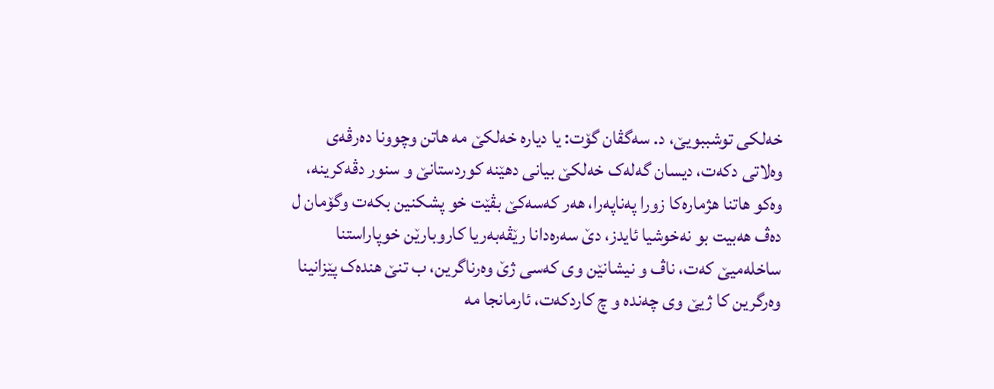خەلکی توشببویێ، د. سەگڤان گۆت: یا دیارە خەلکێ مە ھاتن وچوونا دەرڤەی وەلاتی دکەت، دیسان گەلەک خەلکێ بیانی دھێنە کوردستانێ و سنور دڤەکرینە، وەکو ھاتنا ھژمارەکا زورا پەناپەرا، ھەر کەسەکێ بڤێت خو پشکنین بکەت وگۆمان ل دەڤ ھەبیت بو نەخوشیا ئایدز، دێ سەرەدانا رێڤەبەریا کاروبارێن خوپاراستنا ساخلەمیێ کەت، ناڤ و نیشانێن وی کەسی ژێ وەرناگرین، ب تنێ ھندەک پێزانینا وەرگرین کا ژیێ وی چەندە و چ کاردکەت، ئارمانجا مە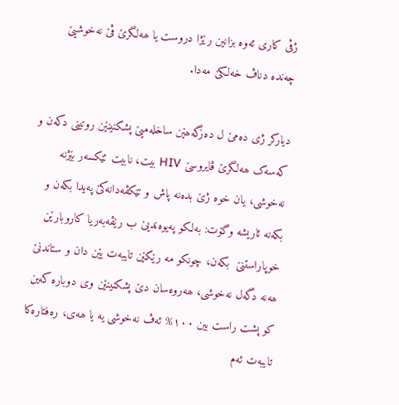ژڤی کاری ئەوە بزانین رێژا دروست یا ھەلگرێ ڤێ نەخوشیێ چەندە دناڤ خەلکێ مەدا.

دیارکر ژی دەمێ ل دەزگەھێن ساخلەمیێ پشکنینێن روتینی دکەن و کەسەک ھەلگرێ ڤایروسێ HIV بیت، نابیت ئێکسەر بێژنە نەخوشی، یان خوە ژێ بدەنە پاش و تێکڤەدانەکێ پەیدا بکەن و بکەنە ئاریشە وگۆت: بەلکو پەیوەندیێ ب رێڤەبەریا کاروبارێن خوپاراستنێ  بکەن، چونکو مە رێکێن تایبەت یێن دان و ستاندنێ ھەنە دگەل نەخوشی، ھەروەسان دێ پشکنینێن وی دوبارە کەین کو پشت راست بین ١٠٠% ئەڤ نەخوشی یە یا ھەی، رەفتارەکا تایبەت ئەم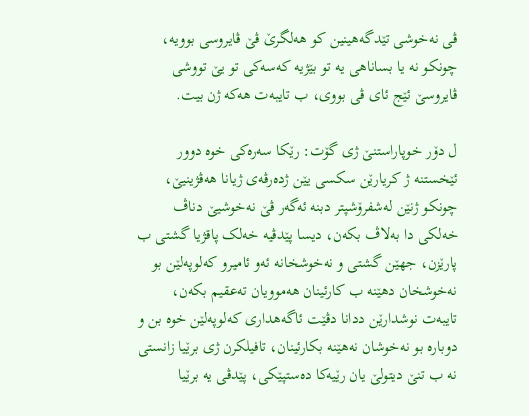ڤی نەخوشی تێدگەھینین کو ھەلگرێ ڤێ ڤایروسی بوویە، چونکو نە یا بساناھی یە تو بێژیە کەسەکی تو یێ تووشی ڤایروسێ ئێج ئای ڤی بووی، ب تایبەت ھەکە ژن بیت.

ل دۆر خوپاراستنێ ژی گۆت: رێکا سەرەکی خوە دوور ئێخستنە ژ کریارێن سکسی یێن ژدەرڤەی ژیانا ھەڤژینیێ، چونکو ژنێن لەشفرۆشپتر دبنە ئەگەر ڤێ نەخوشیێ دناڤ خەلکی دا بەلاڤ بکەن، دیسا پێدڤیە خەلک پاقژیا گشتی ب پارێزن، جھێن گشتی و نەخوشخانە ئەو ئامیرو کەلوپەلێن بو نەخوشخان دھێنە ب کارئینان ھەموویان تەعقیم بکەن، تایبەت نوشدارێن ددانا دڤێت ئاگەھداری کەلوپەلێن خوە بن و دوبارە بو نەخوشان نەھێنە بکارئینان، تافیلکرن ژی برێیا زانستی نە ب تنێ دیتولێ یان رێیەکا دەستپێکی، پێدڤی یە برێیا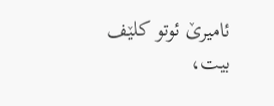ئامیرێ ئوتو کلێف بیت،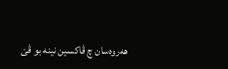ھەروەسان چ ڤاکسین نینە بو ڤێ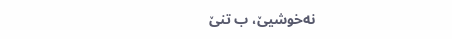نەخوشیێ، ب تنێ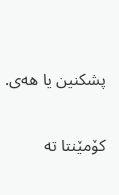پشکنین یا ھەی.

کۆمێنتا تە